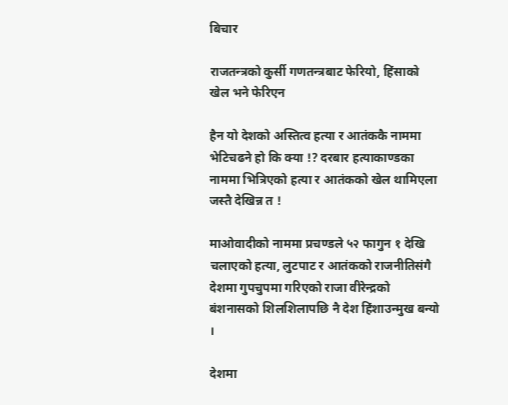बिचार

राजतन्त्रको कुर्सी गणतन्त्रबाट फेरियो, हिंसाको खेल भने फेरिएन

हैन यो देशको अस्तित्व हत्या र आतंककै नाममा भेटिचढने हो कि क्या !? दरबार हत्याकाण्डका नाममा भित्रिएको हत्या र आतंकको खेल थामिएला जस्तै देखिन्न त !

माओवादीको नाममा प्रचण्डले ५२ फागुन १ देखि चलाएको हत्या, लुटपाट र आतंकको राजनीतिसंगै देशमा गुपचुपमा गरिएको राजा वीरेन्द्रको बंशनासको शिलशिलापछि नै देश हिंशाउन्मुख बन्यो ।

देशमा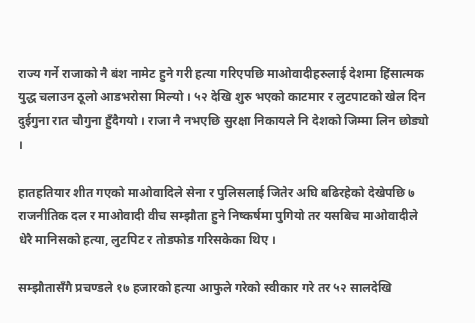राज्य गर्ने राजाको नै बंश नामेट हुने गरी हत्या गरिएपछि माओवादीहरुलाई देशमा हिंसात्मक युद्ध चलाउन ठूलो आडभरोसा मिल्यो । ५२ देखि शुरु भएको काटमार र लुटपाटको खेल दिन दुईगुना रात चौगुना हुँदैगयो । राजा नै नभएछि सुरक्षा निकायले नि देशको जिम्मा लिन छोड्यो ।

हातहतियार शीत गएको माओवादिले सेना र पुलिसलाई जितेर अघि बढिरहेको देखेपछि ७ राजनीतिक दल र माओवादी वीच सम्झौता हुने निष्कर्षमा पुगियो तर यसबिच माओवादीले धेरै मानिसको हत्या, लुटपिट र तोडफोड गरिसकेका थिए ।

सम्झौतासँगै प्रचण्डले १७ हजारको हत्या आफुले गरेको स्वीकार गरे तर ५२ सालदेखि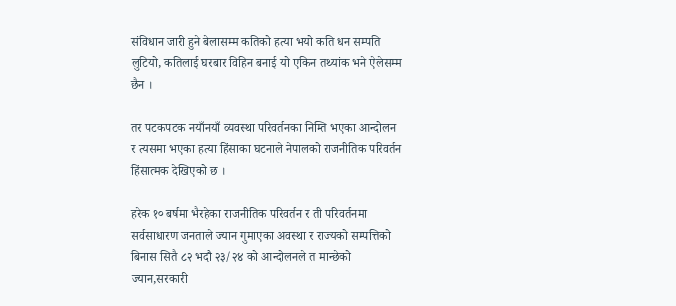संविधान जारी हुने बेलासम्म कतिको हत्या भयो कति धन सम्पति लुटियो, कतिलाई घरबार विहिन बनाई यो एकिन तथ्यांक भने ऐलेसम्म छैन ।

तर पटकपटक नयाँनयाँ व्यवस्था परिवर्तनका निम्ति भएका आन्दोलन र त्यसमा भएका हत्या हिंसाका घटनाले नेपालको राजनीतिक परिवर्तन हिंसात्मक देखिएको छ ।

हरेक १० बर्षमा भैरहेका राजनीतिक परिवर्तन र ती परिवर्तनमा सर्वसाधारण जनताले ज्यान गुमाएका अवस्था र राज्यको सम्पत्तिको बिनास सितै ८२ भदौ २३/२४ को आन्दोलनले त मान्छेको ज्यान,सरकारी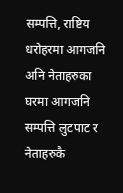सम्पत्ति, राष्टिय धरोहरमा आगजनि अनि नेताहरुका घरमा आगजनि सम्पत्ति लुटपाट र नेताहरुकै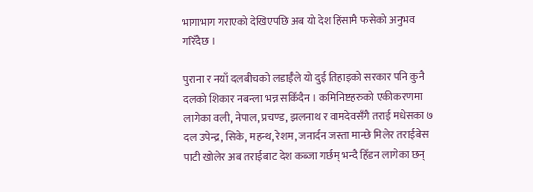भागाभाग गराएको देखिएपछि अब यो देश हिंसामै फसेको अनुभव गरिँदैछ ।

पुराना र नयाँ दलबीचको लडाईँले यो दुई तिहाइको सरकार पनि कुनै दलको शिकार नबन्ला भन्न सकिँदैन । कमिनिष्टहरुको एकीकरणमा लागेका वली, नेपाल, प्रचण्ड, झलनाथ र वामदेवसँगै तराई मधेसका ७ दल उपेन्द्र, सिके, महन्थ, रेशम, जनार्दन जस्ता मान्छे मिलेर तराईबेस पाटी खोलेर अब तराईबाट देश कब्जा गर्छम् भन्दै हिँडन लागेका छन्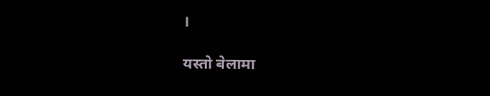।

यस्तो बेलामा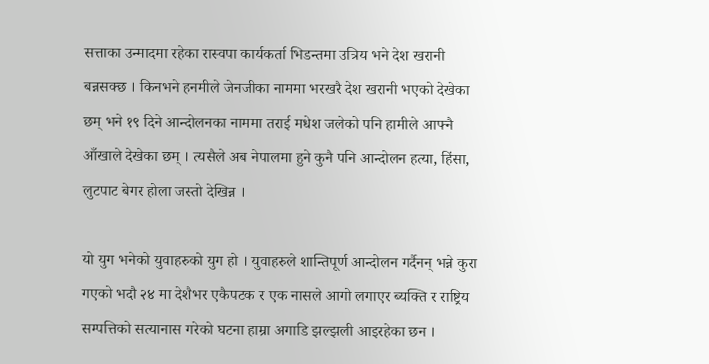सत्ताका उन्मादमा रहेका रास्वपा कार्यकर्ता भिडन्तमा उत्रिय भने देश खरानी बन्नसक्छ । किनभने हनमीले जेनजीका नाममा भरखरै देश खरानी भएको देखेका छम् भने १९ दिने आन्दोलनका नाममा तराई मधेश जलेको पनि हामीले आफ्नै आँखाले देखेका छम् । त्यसैले अब नेपालमा हुने कुनै पनि आन्दोलन हत्या, हिंसा, लुटपाट बेगर होला जस्तो देखिन्न ।

यो युग भनेको युवाहरुको युग हो । युवाहरुले शान्तिपूर्ण आन्दोलन गर्दैनन् भन्ने कुरा गएको भदौ २४ मा देशैभर एकैपटक र एक नासले आगो लगाएर ब्यक्ति र राष्ट्रिय सम्पत्तिको सत्यानास गरेको घटना हाम्रा अगाडि झल्झली आइरहेका छन ।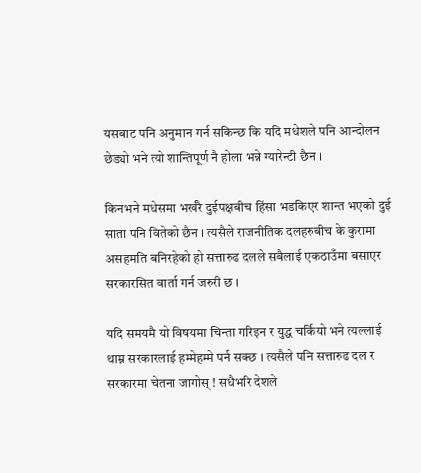यसबाट पनि अनुमान गर्न सकिन्छ कि यदि मधेशले पनि आन्दोलन छेड्यो भने त्यो शान्तिपूर्ण नै होला भन्ने ग्यारेन्टी छैन ।

किनभने मधेसमा भर्खरै दुईपक्षबीच हिंसा भडकिएर शान्त भएको दुई साता पनि वितेको छैन । त्यसैले राजनीतिक दलहरुबीच के कुरामा असहमति बनिरहेको हो सत्तारुढ दलले सबैलाई एकठाउँमा बसाएर सरकारसित वार्ता गर्न जरुरी छ ।

यदि समयमै यो विषयमा चिन्ता गरिइन र युद्ध चर्कियो भने त्यल्लाई थाम्न सरकारलाई हम्मेहम्मे पर्न सक्छ । त्यसैले पनि सत्तारुढ दल र सरकारमा चेतना जागोस् ! सधैभरि देशले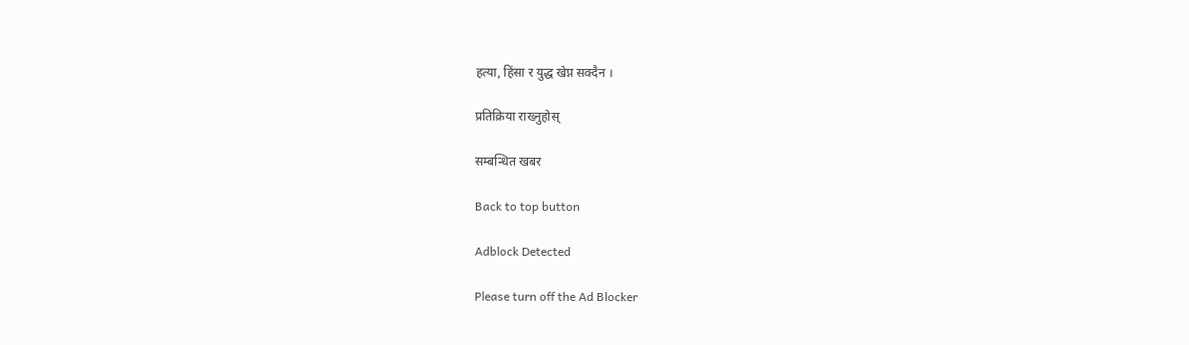हत्या, हिंसा र युद्ध खेप्न सक्दैन ।

प्रतिक्रिया राख्‍नुहोस्

सम्बन्धित खबर

Back to top button

Adblock Detected

Please turn off the Ad Blocker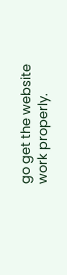go get the website work properly.